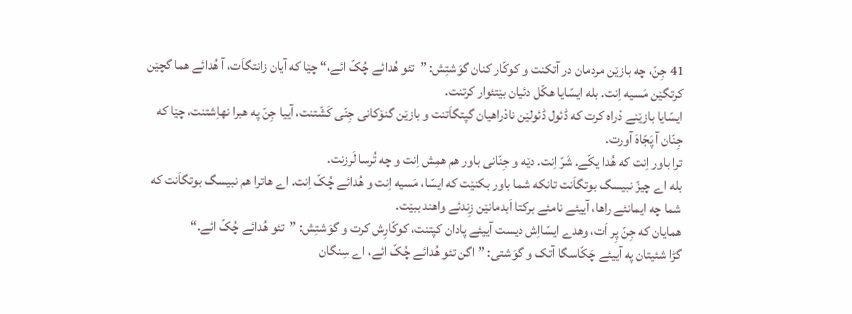41 جِنّ، چه بازێن مردمان در آتکنت و کوکّار کنان گوَشتِش: ”تئو هُدائے چُکّ ائے،“ چێا که آیان زانتگاَت، آ هُدائے هما گچێن کرتگێن مَسیه اِنت. بله ایسّایا هکّل دئیان بێتئوار کرتنت.
ایسّایا بازێنے دْراه کرت که ڈئول ڈئولێن نادْراهیان گپتگاَتنت و بازێن گنۆکانی جِنّی کَشّتنت، آییا جِنّ په هبرا نهاِشتنت، چێا که جِنّان آ پَجّاهَ آورت.
ترا باور اِنت که هُدا یکّے. شَرّ اِنت. دێه و جِنّانی باور هم همِش اِنت و چه تُرسا لَرزنت.
بله اے چیزّ نبیسگ بوتگاَنت تانکه شما باور بکنێت که ایسّا، مَسیه اِنت و هُدائے چُکّ اِنت. اے هاترا هم نبیسگ بوتگاَنت که شما چه ایمانئے راها، آییئے نامئے برکتا اَبدمانێن زِندئے واهند ببێت.
همایان که جِنّ پِر اَت، وهدے ایسّااِش دیست آییئے پادان کپتنت، کوکّارِش کرت و گوَشتِش: ”تئو هُدائے چُکّ ائے.“
گڑا شئیتان په آییئے چَکّاسگا آتک و گوَشتی: ”اگن تئو هُدائے چُکّ ائے، اے سِنگان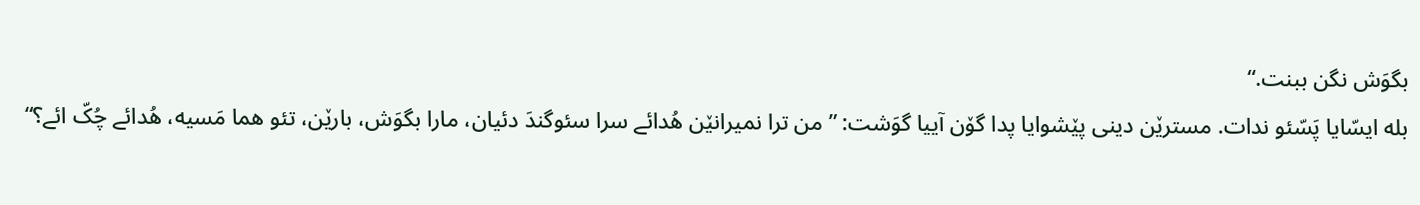بگوَش نگن ببنت.“
بله ایسّایا پَسّئو ندات. مسترێن دینی پێشوایا پدا گۆن آییا گوَشت: ”من ترا نمیرانێن هُدائے سرا سئوگندَ دئیان، مارا بگوَش، بارێن، تئو هما مَسیه، هُدائے چُکّ ائے؟“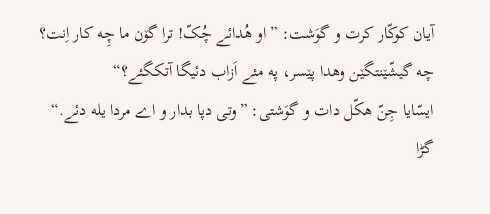آیان کوکّار کرت و گوَشت: ”او هُدائے چُکّ! ترا گۆن ما چِه کار اِنت؟ چه گیشّێنتگێن وهدا پێسر، په مئے اَزاب دئیگا آتکگئے؟“
ایسّایا جِنّ هکّل دات و گوَشتی: ”وتی دپا بدار و اے مردا یله دئے.“
گڑا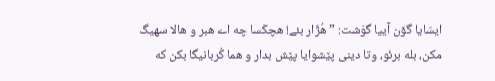ایسّایا گۆن آییا گوَشت: ”هُژّار بئے! هچکَسا چه اے هبر و هالا سهیگ مکن، بله برئو، وتا دینی پێشوایا پێش بدار و هما کُربانیگا بکن که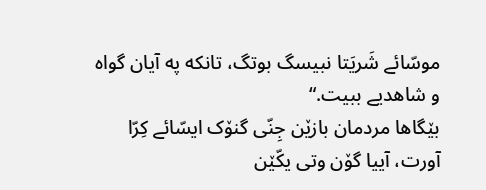موسّائے شَریَتا نبیسگ بوتگ، تانکه په آیان گواه و شاهدیے ببیت.“
بێگاها مردمان بازێن جِنّی گنۆک ایسّائے کِرّا آورت، آییا گۆن وتی یکّێن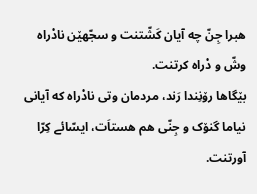هبرا جِنّ چه آیان کَشّتنت و سجّهێن نادْراه وشّ و دْراه کرتنت.
بێگاها رۆنِندا رَند، مردمان وتی نادْراه که آیانی نیاما گنۆک و جِنّی هم هستاَت، ایسّائے کِرّا آورتنت.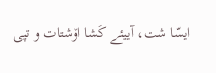ایسّا شت، آییئے کَشا اۆشتات و تپی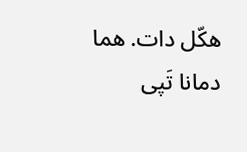هکّل دات. هما دمانا تَپی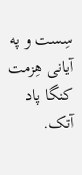سِست و په آیانی هِزمت کنگا پاد آتک.